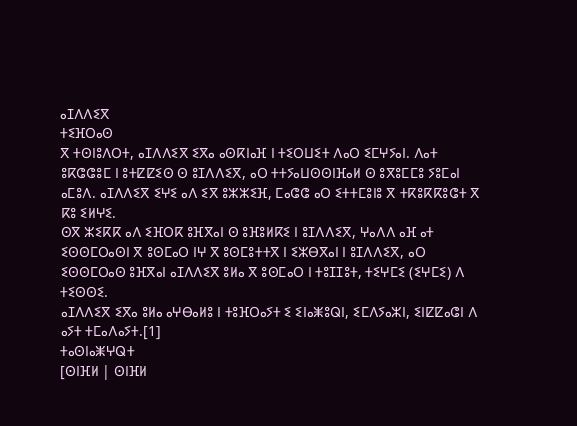ⴰⵊⴷⴷⵉⴳ
ⵜⵉⴼⵔⴰⵙ
ⴳ ⵜⵙⵏⵓⴷⵔⵜ, ⴰⵊⴷⴷⵉⴳ ⵉⴳⴰ ⴰⵙⴽⵏⴰⴼ ⵏ ⵜⵉⵔⵡⵉⵜ ⴷⴰⵔ ⵉⵎⵖⵢⴰⵏ. ⴷⴰⵜ ⵓⴽⵛⵛⵓⵎ ⵏ ⵓⵜⵇⵇⵉⵙ ⵙ ⵓⵊⴷⴷⵉⴳ, ⴰⵔ ⵜⵜⵢⴰⵡⵙⵙⵏⴼⴰⵍ ⵙ ⵓⴳⵓⵎⵎⵓ ⵢⵓⵎⴰⵏ ⴰⵎⵓⴷ. ⴰⵊⴷⴷⵉⴳ ⵉⵖⵉ ⴰⴷ ⵉⴳ ⵓⵣⵣⵉⴼ, ⵎⴰⵛⵛ ⴰⵔ ⵉⵜⵜⵎⵓⵏⵓ ⴳ ⵜⴽⵓⴽⴽⵓⵛⵜ ⴳ ⴽⵓ ⵉⵍⵖⵉ.
ⵙⴳ ⵣⵉⴽⴽ ⴰⴷ ⵉⴼⵔⴽ ⵓⴼⴳⴰⵏ ⵙ ⵓⴼⵓⵍⴽⵉ ⵏ ⵓⵊⴷⴷⵉⴳ, ⵖⴰⴷⴷ ⴰⴼ ⴰⵜ ⵉⵙⵙⵎⵔⴰⵙⵏ ⴳ ⵓⵙⵎⴰⵔ ⵏⵖ ⴳ ⵓⵙⵎⵓⵜⵜⴳ ⵏ ⵉⵣⴱⴳⴰⵏ ⵏ ⵓⵊⴷⴷⵉⴳ, ⴰⵔ ⵉⵙⵙⵎⵔⴰⵙ ⵓⴼⴳⴰⵏ ⴰⵊⴷⴷⵉⴳ ⵓⵍⴰ ⴳ ⵓⵙⵎⴰⵔ ⵏ ⵜⵓⵊⵊⵓⵜ, ⵜⵉⵖⵎⵉ (ⵉⵖⵎⵉ) ⴷ ⵜⵉⵙⵙⵉ.
ⴰⵊⴷⴷⵉⴳ ⵉⴳⴰ ⵓⵍⴰ ⴰⵖⴱⴰⵍⵓ ⵏ ⵜⵓⴼⵔⴰⵢⵜ ⵉ ⵉⵏⴰⵥⵓⵕⵏ, ⵉⵎⴷⵢⴰⵣⵏ, ⵉⵏⵇⵇⴰⵛⵏ ⴷ ⴰⵢⵜ ⵜⵎⴰⴷⴰⵢⵜ.[1]
ⵜⴰⵙⵏⴰⵥⵖⵕⵜ
[ⵙⵏⴼⵍ | ⵙⵏⴼⵍ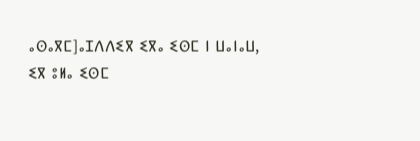ⴰⵙⴰⴳⵎ]ⴰⵊⴷⴷⵉⴳ ⵉⴳⴰ ⵉⵙⵎ ⵏ ⵡⴰⵏⴰⵡ, ⵉⴳ ⵓⵍⴰ ⵉⵙⵎ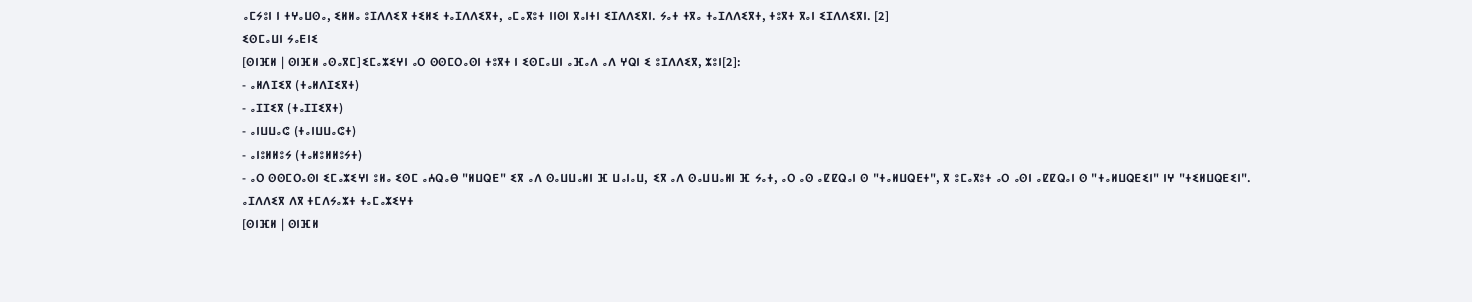ⴰⵎⵢⵓⵏ ⵏ ⵜⵖⴰⵡⵙⴰ, ⵉⵍⵍⴰ ⵓⵊⴷⴷⵉⴳ ⵜⵉⵍⵉ ⵜⴰⵊⴷⴷⵉⴳⵜ, ⴰⵎⴰⴳⵓⵜ ⵏⵏⵙⵏ ⴳⴰⵏⵜⵏ ⵉⵊⴷⴷⵉⴳⵏ. ⵢⴰⵜ ⵜⴳⴰ ⵜⴰⵊⴷⴷⵉⴳⵜ, ⵜⵓⴳⵜ ⴳⴰⵏ ⵉⵊⴷⴷⵉⴳⵏ. [2]
ⵉⵙⵎⴰⵡⵏ ⵢⴰⴹⵏⵉ
[ⵙⵏⴼⵍ | ⵙⵏⴼⵍ ⴰⵙⴰⴳⵎ]ⵉⵎⴰⵣⵉⵖⵏ ⴰⵔ ⵙⵙⵎⵔⴰⵙⵏ ⵜⵓⴳⵜ ⵏ ⵉⵙⵎⴰⵡⵏ ⴰⴼⴰⴷ ⴰⴷ ⵖⵕⵏ ⵉ ⵓⵊⴷⴷⵉⴳ, ⵣⵓⵏ[2]:
- ⴰⵍⴷⵊⵉⴳ (ⵜⴰⵍⴷⵊⵉⴳⵜ)
- ⴰⵊⵊⵉⴳ (ⵜⴰⵊⵊⵉⴳⵜ)
- ⴰⵏⵡⵡⴰⵛ (ⵜⴰⵏⵡⵡⴰⵛⵜ)
- ⴰⵏⵓⵍⵍⵓⵢ (ⵜⴰⵍⵓⵍⵍⵓⵢⵜ)
- ⴰⵔ ⵙⵙⵎⵔⴰⵙⵏ ⵉⵎⴰⵣⵉⵖⵏ ⵓⵍⴰ ⵉⵙⵎ ⴰⵄⵕⴰⴱ "ⵍⵡⵕⴹ" ⵉⴳ ⴰⴷ ⵙⴰⵡⵡⴰⵍⵏ ⴼ ⵡⴰⵏⴰⵡ, ⵉⴳ ⴰⴷ ⵙⴰⵡⵡⴰⵍⵏ ⴼ ⵢⴰⵜ, ⴰⵔ ⴰⵙ ⴰⵇⵇⵕⴰⵏ ⵙ "ⵜⴰⵍⵡⵕⴹⵜ", ⴳ ⵓⵎⴰⴳⵓⵜ ⴰⵔ ⴰⵙⵏ ⴰⵇⵇⵕⴰⵏ ⵙ "ⵜⴰⵍⵡⵕⴹⵉⵏ" ⵏⵖ "ⵜⵉⵍⵡⵕⴹⵉⵏ".
ⴰⵊⴷⴷⵉⴳ ⴷⴳ ⵜⵎⴷⵢⴰⵣⵜ ⵜⴰⵎⴰⵣⵉⵖⵜ
[ⵙⵏⴼⵍ | ⵙⵏⴼⵍ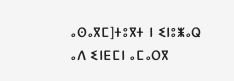ⴰⵙⴰⴳⵎ]ⵜⵓⴳⵜ ⵏ ⵉⵏⵓⵥⴰⵕ ⴰⴷ ⵉⵏⴹⵎⵏ ⴰⵎⴰⵔⴳ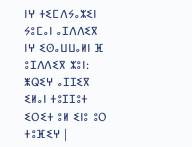ⵏⵖ ⵜⵉⵎⴷⵢⴰⵣⵉⵏ ⵢⵓⵎⴰⵏ ⴰⵊⴷⴷⵉⴳ ⵏⵖ ⵉⵙⴰⵡⵡⴰⵍⵏ ⴼ ⵓⵊⴷⴷⵉⴳ ⵣⵓⵏ:
ⵥⵕⵉⵖ ⴰⵊⵊⵉⴳ ⵉⵍⴰⵏ ⵜⵓⵊⵊⵓⵜ ⵉⵔⵉⵜ ⵓⵍ ⵉⵏⵓ ⵓⵔ ⵜⵓⴼⵉⵖ |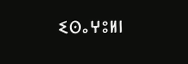ⵉⵙⴰⵖⵓⵍⵏ